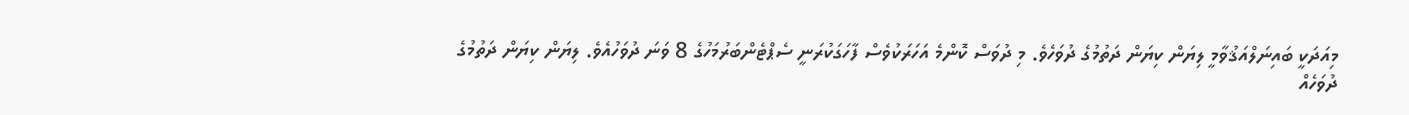މިއަދަކީ ބައިނަލްއަޤުވާމީ ލިޔަން ކިޔަން ދަތުމުގެ ދުވަހެވެ. މި ދުވަސް ކޮންމެ އަހަރަކުވެސް ފާހަގަކުރަނީ ސެޕްޓެންބަރުމަހުގެ 8 ވަނަ ދުވަހުއެވެ. ލިޔަން ކިޔަން ދަތުމުގެ ދުވަހެއް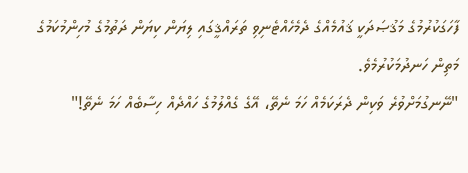ފާހަގަކުރުމުގެ މަޤުޞަދަކީ ޤައުމެއްގެ ދެމެހެއްޓެނިވި ތަރައްޤީގައި ލިޔަން ކިޔަން ދަތުމުގެ މުހިންމުކަމުގެ މަތިން ހަނދުމަކުރުމެވެ.
"ނޭނގުމަށްވުރެ ވަކިން ދެރަކަމެއް ހަމަ ނެތޭ، އޭގެ ގެއްލުމުގެ ހައްދެއް ހިސާބެއް ހަމަ ނެތޭ!"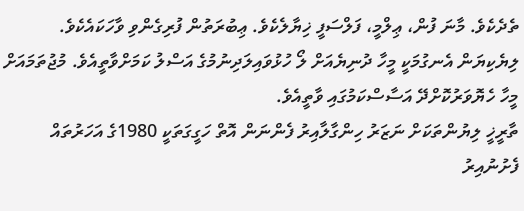ތެދެކެވެ. މާނަ ފުން، ޢިލްމީ، ފަލްސަފީ ޚިޔާލެކެވެ. ޢިބުރަތުން ފުރިގެންވި ވާހަކައެކެވެ. ލިޔެކިޔަން އެނގުމަކީ މީހާ ދުނިޔެއަށް ލޯ ހުޅުވައިލަދިނުމުގެ އަސްލު ކަމަށްވާތީއެވެ. މުޖުތަމައަށް މީހާ ހެޔޮވަރުކޮށްދޭ އަސާސްކަމުގައި ވާތީއެވެ.
ތާރީޚީ ލިޔުންތަކަށް ނަޒަރު ހިންގާލާއިރު ފެންނަން އޮތް ހަގީގަތަކީ 1980ގެ އަހަރުތައް ފެށުނުއިރު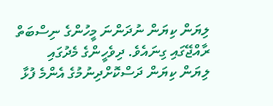ލިޔަން ކިޔަން ނުދަންނަ މީހުންގެ ނިސްބަތް ރާއްޖޭގައި ގިނައެވެ. ދިވެހީންގެ މެދުގައި ލިޔަން ކިޔަން ދަސްކޮށްދިނުމުގެ އެންމެ ފުޅާ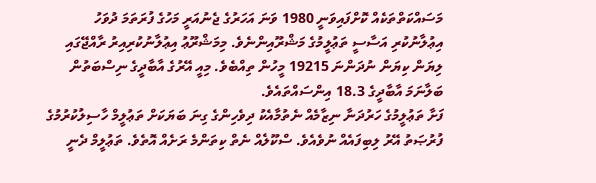މަސައްކަތްތަކެއް ކޮށްފައިވަނީ 1980 ވަނަ އަހަރުގެ ޖެނުއަރީ މަހުގެ ފުރަތަމަ ދުވަހު އިޢުލާނުކުރި އަސާސީ ތަޢުލީމުގެ މަޝްރޫއިންނެވެ. މިމަޝްރޫޢު އިޢުލާނުކުރިއިރު ރާއްޖޭގައި ލިޔަން ކިޔަން ނުދަންނަ 19215 މީހުން ތިއްބެވެ. މިއީ އޭރުގެ އާބާދީގެ ނިސްބަތުން ބަލާނަމަ އާބާދީގެ 18.3 އިންސައްތައެވެ.
ފަށާ ތަޢުލީމުގެ ހަރުދަނާ ނިޒާމެއް ނެތުމާއެކު ދިވެހިންގެ ގިނަ ބަޔަކަށް ތަޢުލީމް ހާސިލުކުރުމުގެ ފުރުޞަތު އޭރު ލިބިފައެއް ނުވެއެވެ. ސްކޫލެއް ނެތް ކިތަންމެ ރަށެއް އޮތެވެ. ތަޢުލީމް ދެނީ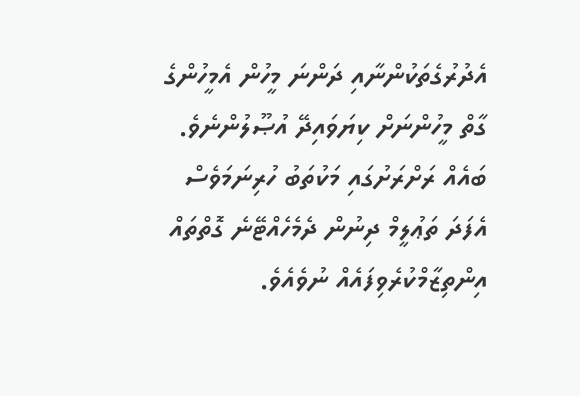އެދުރުގެތަކުންނާއި ދަންނަ މީހުން އެމީހުންގެ ގާތް މީހުންނަށް ކިޔަވައިދޭ އުޞޫލުންނެވެ. ބައެއް ރަށްރަށުގައި މަކުތަބު ހުރިނަމަވެސް އެފަދަ ތަޢުލީމް ދިނުން ދެމެހެއްޓޭނެ ގޮތްތައް އިންތިޒާމްކުރެވިފައެއް ނުވެއެވެ.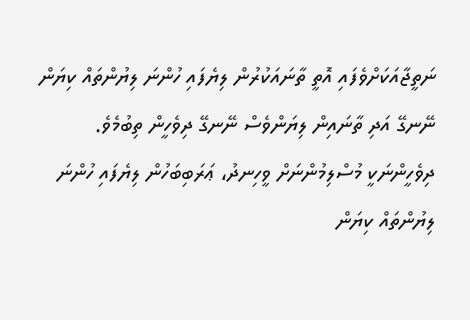ނަތީޖާއަކަށްވެފައި އޮތީ ތާނައަކުރުން ލިޔެފައި ހުންނަ ލިޔުންތައް ކިޔަން ނޭނގޭ އަދި ތާނައިން ލިޔަންވެސް ނޭނގޭ ދިވެހީން ތިބުމެވެ. ދިވެހީންނަކީ މުސްލިމުންނަށް ވީހިނދު، ޢަރަބިބަހުން ލިޔެފައި ހުންނަ ލިޔުންތައް ކިޔަން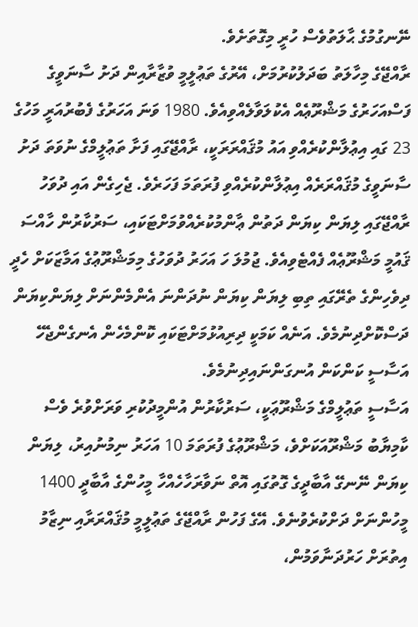ނޭނގުމުގެ ޙާލަތުވެސް ހުރީ މިގޮތަށެވެ.
ރާއްޖޭގެ މިހާލަތު ބަދަލުކުރުމަށް، އޭރުގެ ތަޢުލީމީ ވުޒާރާއިން ދަށު ސާނަވީގެ ފަސްއަހަރުގެ މަޝްރޫޢެއް އެކުލަވާލެއްވިއެވެ. 1980 ވަނަ އަހަރުގެ ފެބުރުއަރީ މަހުގެ 23 ގައި އިޢުލާންކުރެއްވި އައު މުޤައްރަރަކީ، ރާއްޖޭގައި ފަށާ ތަޢުލީމްގެ ނުވަތަ ދަށު ސާނަވީގެ މުޤައްރަރެއް އިޢުލާންކުރެއްވި ފުރަތަމަ ފަހަރެވެ. ޖެހިގެން އައި ދުވަހު ރާއްޖޭގައި ލިޔަން ކިޔަން ދަތުން ޢާންމުކުރެއްވުމަށްޓަކައި، ސަރުކާރުން ހާއްސަ ޤައުމީ މަޝްރޫޢެއް ފެއްޓެވިއެވެ. ޖުމުލަ ހަ އަހަރު ދުވަހުގެ މިމަޝްރޫޢުގެ އަމާޒަކަށް ހެދީ ދިވެހިންގެ ތެރޭގައި ތިބި ލިޔަން ކިޔަން ނުދަންނަ އެންމެންނަށް ލިޔަންކިޔަން ދަސްކޮށްދިނުމެވެ. އަނެއް ކަމަކީ ދިރިއުޅުމަށްޓަކައި ކޮންމެހެން އެނގެންޖެހޭ އަސާސީ ކަންކަން އުނގަންނައިދިނުމެވެ.
އަސާސީ ތަޢުލީމްގެ މަޝްރޫޢަކީ، ސަރުކާރުން އުންމީދުކުރި ވަރަށްވުރެ ވެސް ކާމިޔާބު މަޝްރޫއަކަށްވެ، މަޝްރޫޢުގެ ފުރަތަމަ 10 އަހަރު ނިމުނުއިރު، ލިޔަން ކިޔަން ނޭނގޭ އާބާދީގެ ގޮތުގައި އޮތް ނަވާރަހާހެއްހާ މީހުންގެ އާބާދީ 1400 މީހުންނަށް ދަށްކުރެވުނެވެ. އޭގެ ފަހުން ރާއްޖޭގެ ތަޢުލީމީ މުޤައްރަރާއި ނިޒާމު އިތުރަށް ހަރުދަނާވަމުން،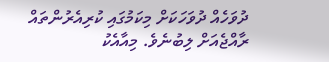ދުވަހެއް ދުވަހަކަށް މިކަމުގައި ކުރިއެރުންތައް ރާއްޖެއަށް ލިބުނެވެ. މިއާއެކު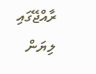ރާއްޖޭގައި ލިޔަން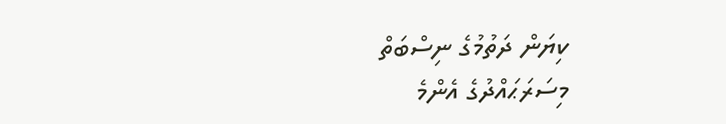ކިޔަން ދަތުމުގެ ނިސްބަތް މިސަރަޙައްދުގެ އެންމެ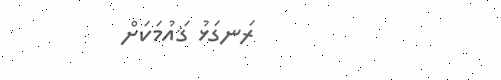ރަނގަޅު ޤައުމަކަށް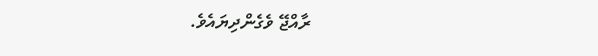ރާއްޖޭ ވެގެންދިޔައެވެ.